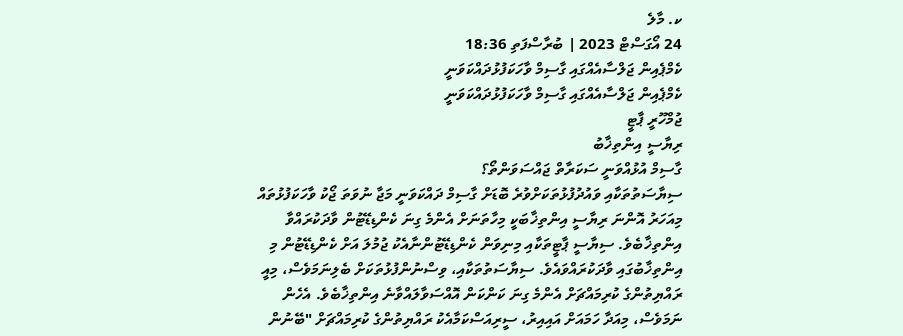ކ. މާލެ
24 އޯގަސްޓް 2023 | ބުރާސްފަތި 18:36
ކެމްޕެއިން ޖަލްސާއެއްގައި ގާސިމް ވާހަކަފުޅުދައްކަވަނީ
ކެމްޕެއިން ޖަލްސާއެއްގައި ގާސިމް ވާހަކަފުޅުދައްކަވަނީ
ޖުމްހޫރީ ޕާޓީ
ރިޔާސީ އިންތިޚާބު
ގާސިމް އުޅުއްވަނީ ސަކަރާތް ޖައްސަވަންތޯ؟
ސިޔާސަތުތަކާއި ވައުދުފުޅުތަކަށްވުރެ ބޮޑަށް ގާސިމް ދައްކަވަނީ މަޖާ ނުވަތަ ޖޯކު ވާހަކަފުޅުތައް
މިއަހަރު އޮންނަ ރިޔާސީ އިންތިޚާބަކީ މިހާތަނަށް އެންމެ ގިނަ ކެންޑިޑޭޓުން ވާދަކުރައްވާ އިންތިޚާބެވެ. ސިޔާސީ ޕާޓީތަކާއި މިނިވަން ކެންޑިޑޭޓުންނާއެކު ޖުމުލަ އަށް ކެންޑިޑޭޓުން މި އިންތިޚާބުގައި ވާދަކުރައްވައެވެ. ސިޔާސަތުތަކާއި، ވިސްނުންފުޅުތަކަށް ބެލިނަމަވެސް، މިއީ ރައްޔިތުންގެ ކުރިމައްޗަށް އެންމެ ގިނަ ކަންކަން އޮއްސަވާލައްވާނެ އިންތިޚާބެވެ. އެހެން ނަމަވެސް، މިއަދާ ހަމައަށް އައިއިރު، ސީރިއަސްކަމާއެކު ރައްޔިތުންގެ ކުރިމައްޗަށް "ބޭނުން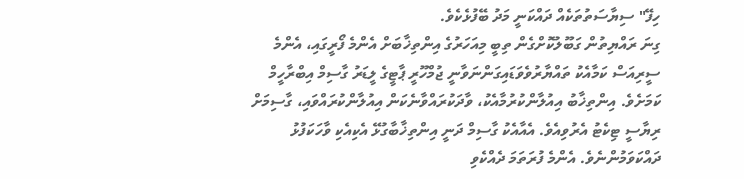ހިފޭ" ސިޔާސަތުތަކެއް ދައްކަނީ މަދު ބޭފުޅެކެވެ.
ގިނަ ރައްޔިތުން ގަބޫލުކޮށްގެން ތިބީ މިއަހަރުގެ އިންތިޚާބަށް އެންމެ ފޯރީގައި، އެންމެ ސީރިއަސް ކަމާއެކު ތައްޔާރުވެވަޑައިގަންނަވާނީ ޖުމްހޫރީ ޕާޓީގެ ލީޑަރު ގާސިމް އިބްރާހީމް ކަމަށެވެ. އިންތިޚާބު އިއުލާންކުރުމާއެކު، ވާދަކުރައްވާނެކަން އިއުލާންކުރައްވައި، ގާސިމަށް ރިޔާސީ ޓިކެޓު އެރުވިއެވެ. އެއާއެކު ގާސިމް ދަނީ އިންތިޚާބާގުޅޭ އެކިއެކި ވާހަކަފުޅު ދައްކަވަމުންނެވެ. އެންމެ ފުރަތަމަ ދެއްކެވި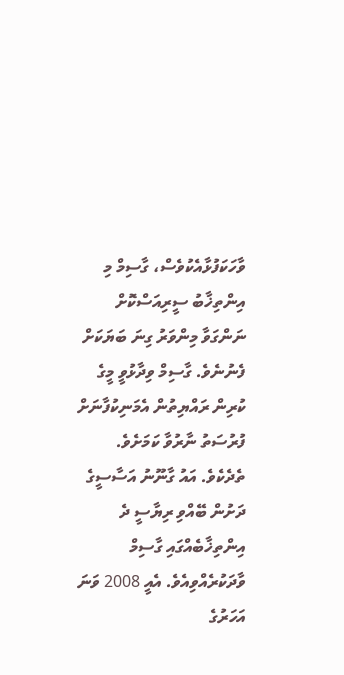ވާހަކަފުޅާއެކުވެސް، ގާސިމް މި އިންތިޚާބު ސީރިއަސްކޮށް ނަންގަވާ މިންވަރު ގިނަ ބަޔަކަށް ފެނުނެވެ. ގާސިމް ވިދާޅުވީ މީގެ ކުރިން ރައްޔިތުން އެމަނިކުފާނަށް ފުރުސަތު ނާރުވާ ކަމަށެވެ. ތެދެކެވެ. އައު ގާނޫނު އަސާސީގެ ދަށުން ބޭއްވި ރިޔާސީ ދެ އިންތިޚާބެއްގައި ގާސިމް ވާދަކުރެއްވިއެވެ. އެއީ 2008 ވަނަ އަހަރުގެ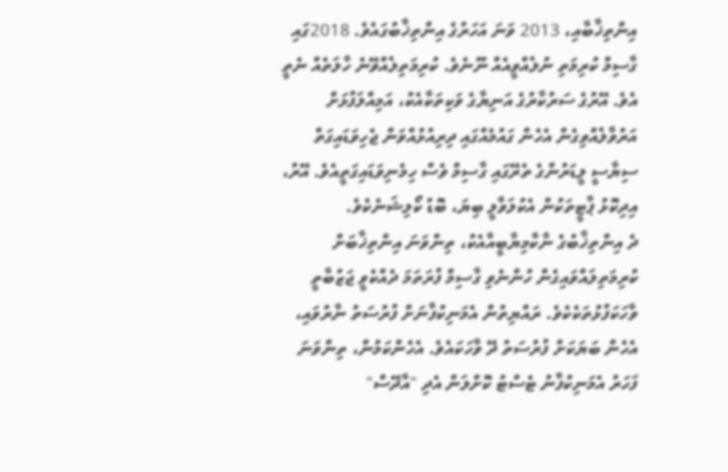އިންތިޚާބާއި، 2013 ވަނަ އަހަރުގެ އިންތިޚާބުގައެވެ. 2018ގައި ގާސިމް ކުރިމަތި ނުލެއްވީއެއް ނޫނެވެ. ކުރިމަތިލެއްވޭނެ ހާލަތެއް ނެތީ އެވެ. އޭރުގެ ސަރުކާރުގެ އަނިޔާގެ ވަކިތަކާއެކު، އަމިއްލަފުޅަށް އަރުވާލެއްވިގެން އެހެން ގައުމެއްގައި ދިރިއުޅުއްވަން ޖެހިވަޑައިގަތް ސިޔާސީ ލީޑަރުންގެ ތެރޭގައި ގާސިމް ވެސް ހިމެނިވަޑައިގަތީއެވެ. އޭރު، އިދިކޮޅު ޕާޓީތަކުން އެކުލަވާލީ ބިޔަ، ބޮޑު ކޯލިޝަނެކެވެ.
ދެ އިންތިޚާބުގެ ނާކާމިޔާބީއާއެކު، ތިންވަނަ އިންތިޚާބަށް ކުރިމަތިލައްވައިގެން ހުންނެވި ގާސިމް ފުރަތަމަ ދެއްކެވީ ޖަޒުބާތީ ވާހަކަފުޅުތަކެކެވެ. ރައްޔިތުން އެމަނިކުފާނަށް ފުރުސަތު ނާރުވައި، އެހެން ބަޔަކަށް ފުރުސަތު ދޭ ވާހަކައެވެ. އެހެންކަމުން، ތިންވަނަ ފަހަރު އެމަނިކުފާނު ޓެސްޓު ކޮށްލަން އެދި "އާދޭސް"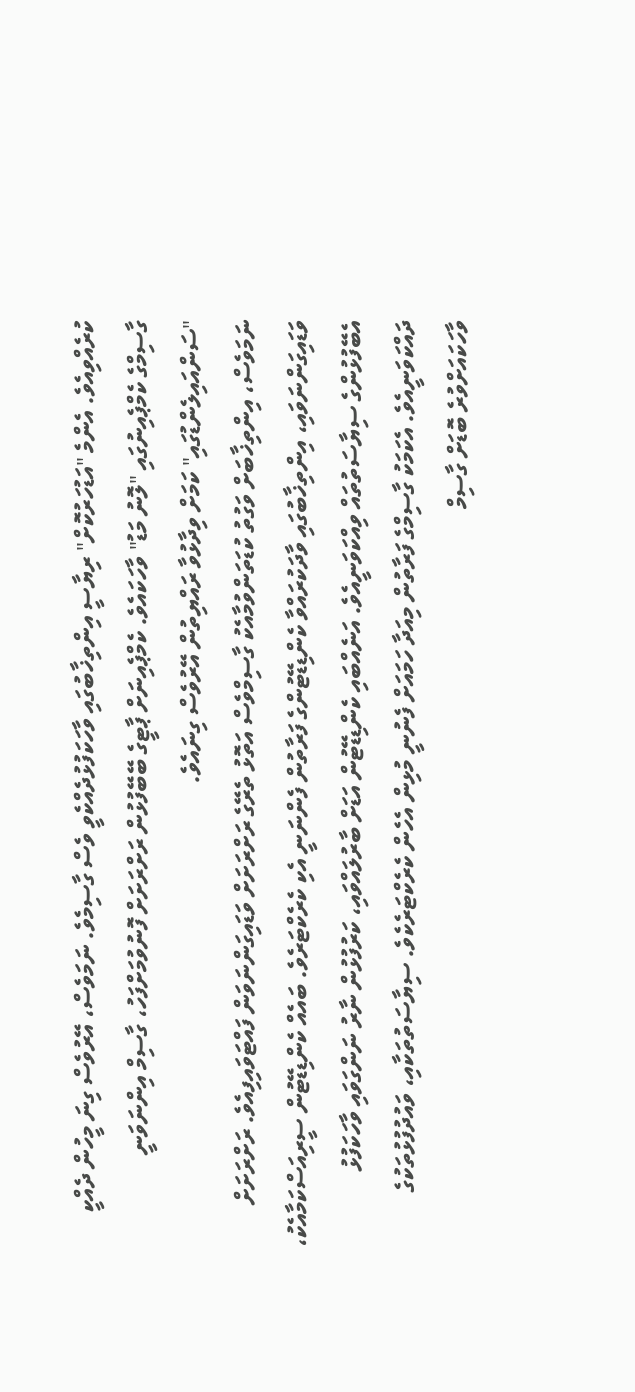ކުރެއްވިއެވެ. އެންމެ "އަޑުހަރުކޮށް" ރިޔާސީ އިންތިޚާބުގައި ވާހަކަފުޅުދެއްކެވީ ވެސް ގާސިމެވެ. ނަމަވެސް، އޭރުވެސް ގިނަ މީހުން ދެއްކީ ގާސިމްގެ ކެމްޕެއިނުގައި "ލޮނު މަޑު" ވާހަކައެވެ. ކެމްޕެއިނަށް ޕާޓީގެ ބޭބޭފުޅުން ރަށްރަށަށް ފޮނުވުމަށްފަހު، ގާސިމް އިންނަވަނީ "ސަންއައިލެންޑުގައި" ކަމަށް ވިދާޅުވާ ރައްޔިތުން އޭރުވެސް ގިނައެވެ.
ނަމަވެސް، އިންތިޚާބަށް ވަގުތު ކުޑަތަންވުމާއެކު ގާސިމްވެސް އަތޮޅު ތެރޭގެ ރަށްރަށަށް ވަޑައިގަންނަވަން ފައްޓަވައިފިއެވެ. ރަށްރަށަށް ވަޑައިގަންނަވައި، އިންތިޚާބުގައި ވާދަކުރައްވާ ކެންޑިޑޭޓުންގެ ފަރާތުން ފެންނަނީ އެކި ކެރެކްޓަރެވެ. ބައެއް ކެންޑިޑޭޓުން ސީރިއަސްކަމާއެކު، އެބޭފުޅުންގެ ސިޔާސަތުތައް ވިއްކަވަނީއެވެ. އަނެއްބައި ކެންޑިޑޭޓުން އަޑަށް ބާރުލައްވައި، ކަރުފުޅުން ނާރު ނަންގަވައި ވާހަކަފުޅު ދައްކަވަނީއެވެ. އެކަމަކު ގާސިމްގެ ފަރާތުން މިއަދާ ހަމައަށް ފެނުނީ މުޅިން އެހެން ކެރެކްޓަރެކެވެ. ސިޔާސަތުތަކާއި، ވައުދުފުޅުތަކުގެ ވާހަކައަށްވުރެ ބޮޑަށް ގާސިމް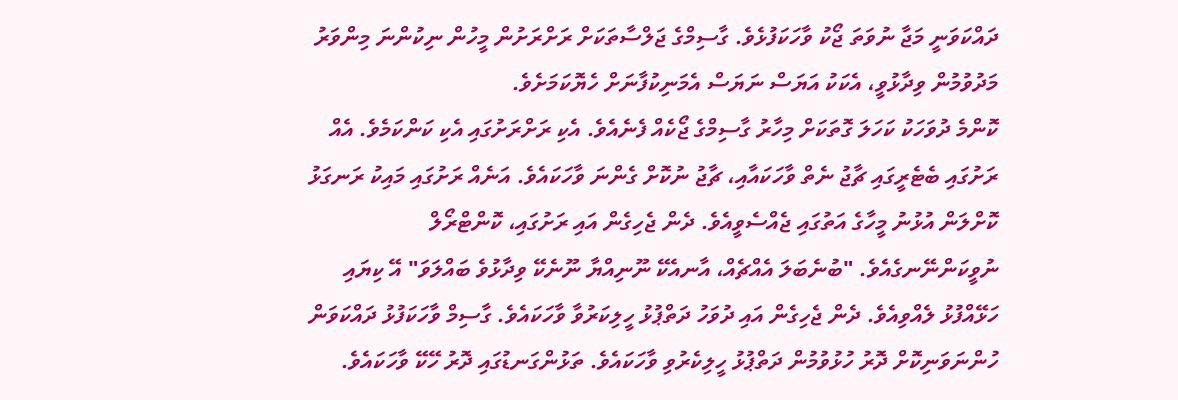ދައްކަވަނީ މަޖާ ނުވަތަ ޖޯކު ވާހަކަފުޅެވެ. ގާސިމްގެ ޖަލްސާތަކަށް ރަށްރަށުން މީހުން ނިކުންނަ މިންވަރު މަދުވުމުން ވިދާޅުވީ، އެކަކު އަޔަސް ނަޔަސް އެމަނިކުފާނަށް ހެޔޮކަމަށެވެ.
ކޮންމެ ދުވަހަކު ކަހަލަ ގޮތަކަށް މިހާރު ގާސިމްގެ ޖޯކެއް ފެނެއެވެ. އެކި ރަށްރަށުގައި އެކި ކަންކަމެވެ. އެއް ރަށުގައި ބެޓެރީގައި ޗާޖު ނެތް ވާހަކައާއި، ޗާޖު ނުކޮށް ގެންނަ ވާހަކައެވެ. އަނެއް ރަށުގައި މައިކު ރަނގަޅު ކޮށްލަން އުޅުނު މީހާގެ އަތުގައި ޖެއްސެވީއެވެ. ދެން ޖެހިގެން އައި ރަށުގައި، ކޮންޓްރޯލް ނުވީކަންނޭނގެއެވެ. "ބުނެބަލަ އެއްޗެއް، އާނއެކޭ ނޫނިއްޔާ ނޫނެކޭ ވިދާޅުވެ ބައްލަވަ" އޭ ކިޔައި ހަޅޭއްފުޅު ލެއްވިއެވެ. ދެން ޖެހިގެން އައި ދުވަހު ދަތްޕުޅު ހީލިކަރުވާ ވާހަކައެވެ. ގާސިމް ވާހަކަފުޅު ދައްކަވަން ހުންނަވަނިކޮށް ދޮރު ހުޅުވުމުން ދަތްޕުޅު ހީލިކެރުވި ވާހަކައެވެ. ތަޅުންގަނޑުގައި ދޮރު ހޭކޭ ވާހަކައެވެ.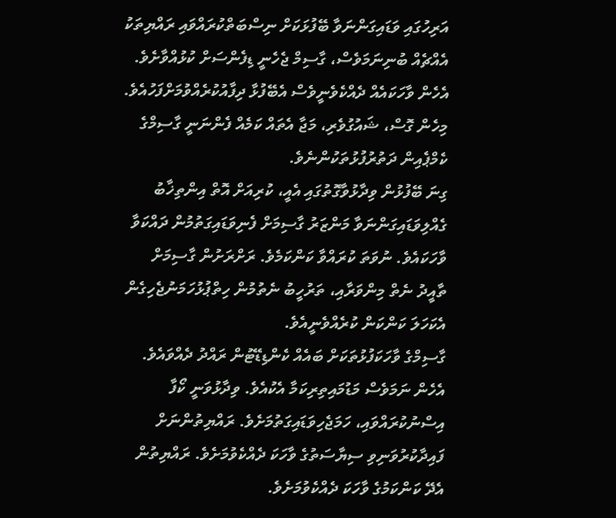އަރިހުގައި ވަޑައިގަންނަވާ ބޭފުޅަކަށް ނިސްބަތްކުރައްވައި ރައްޔިތަކު އެއްޗެއް ބުނިނަމަވެސް، ގާސިމް ޖެހެނީ ޑިފެންސަށް ކުޅުއްވާށެވެ. އެހެން ވާހަކައެއް ދެއްކެވެނީވެސް އެބޭފުޅާ ދިފާއުކުރެއްވުމަށްފަހުއެވެ. މިހެން ގޮސް، ޝައުގުވެރި، މަޖާ އެތައް ކަމެއް ފެންނަނީ ގާސިމްގެ ކެމްޕެއިން ދަތުރުފުޅުތަކުންނެވެ.
ގިނަ ބޭފުޅުން ވިދާޅުވާގޮތުގައި އެއީ، ކުރިއަށް އޮތް އިންތިޚާބު ގެއްލިވަޑައިގަންނަވާ މަންޒަރު ގާސިމަށް ފެނިވަޑައިގަތުމުން ދައްކަވާ ވާހަކައެވެ. ނުވަތަ ކުރައްވާ ކަންކަމެވެ. ރަށްރަށުން ގާސިމަށް ތާއީދު ނެތް މިންވަރާއި، ތަރުހީބު ނެތުމުން ހިތްޕުޅުހަމަނުޖެހިގެން އެކަހަލަ ކަންކަން ކުރެއްވެނީއެވެ.
ގާސިމްގެ ވާހަކަފުޅުތަކަށް ބައެއް ކެންޑިޑޭޓުން ރައްދު ދެއްވައެވެ. އެހެން ނަމަވެސް މަޑުމައިތިރިކަމާ އެކުއެވެ. ވިދާޅުވަނީ ކޯފާ އިސްނުކުރައްވައި، ހަމަޖެހިވަޑައިގަތުމަށެވެ. ރައްޔިތުންނަށް ފައިދާކުރުވަނިވި ސިޔާސަތުގެ ވާހަކަ ދެއްކެވުމަށެވެ. ރައްޔިތުން އެދޭ ކަންކަމުގެ ވާހަކަ ދެއްކެވުމަށެވެ.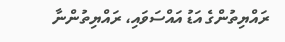ރައްޔިތުންގެ އަޑު އައްސަވައި، ރައްޔިތުންނާ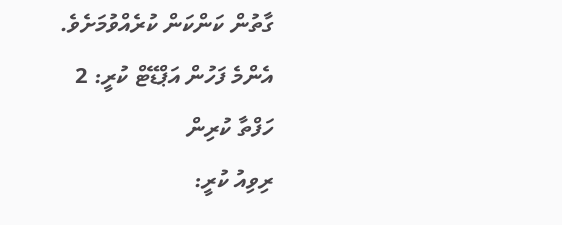ގާތުން ކަންކަން ކުރެއްވުމަށެވެ.
އެންމެ ފަހުން އަޕްޑޭޓް ކުރީ: 2 ހަފްތާ ކުރިން
ރިވިއު ކުރީ: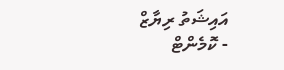އައިޝަތު ރިޔާޒް
- ކޮމެންޓް